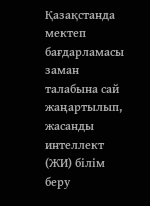Қазақстанда мектеп бағдарламасы заман талабына сай жаңартылып, жасанды интеллект (ЖИ) білім беру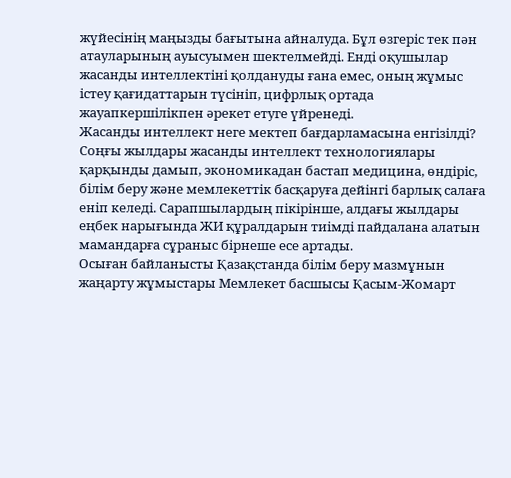жүйесінің маңызды бағытына айналуда. Бұл өзгеріс тек пән атауларының ауысуымен шектелмейді. Енді оқушылар жасанды интеллектіні қолдануды ғана емес, оның жұмыс істеу қағидаттарын түсініп, цифрлық ортада жауапкершілікпен әрекет етуге үйренеді.
Жасанды интеллект неге мектеп бағдарламасына енгізілді?
Соңғы жылдары жасанды интеллект технологиялары қарқынды дамып, экономикадан бастап медицина, өндіріс, білім беру және мемлекеттік басқаруға дейінгі барлық салаға еніп келеді. Сарапшылардың пікірінше, алдағы жылдары еңбек нарығында ЖИ құралдарын тиімді пайдалана алатын мамандарға сұраныс бірнеше есе артады.
Осыған байланысты Қазақстанда білім беру мазмұнын жаңарту жұмыстары Мемлекет басшысы Қасым-Жомарт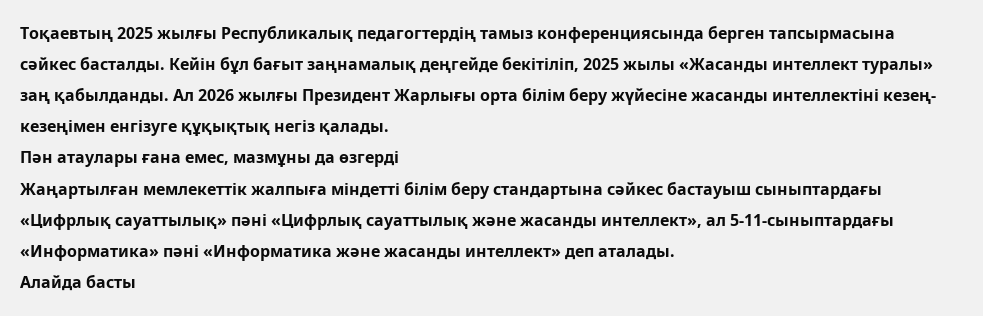Тоқаевтың 2025 жылғы Республикалық педагогтердің тамыз конференциясында берген тапсырмасына сәйкес басталды. Кейін бұл бағыт заңнамалық деңгейде бекітіліп, 2025 жылы «Жасанды интеллект туралы» заң қабылданды. Ал 2026 жылғы Президент Жарлығы орта білім беру жүйесіне жасанды интеллектіні кезең-кезеңімен енгізуге құқықтық негіз қалады.
Пән атаулары ғана емес, мазмұны да өзгерді
Жаңартылған мемлекеттік жалпыға міндетті білім беру стандартына сәйкес бастауыш сыныптардағы «Цифрлық сауаттылық» пәні «Цифрлық сауаттылық және жасанды интеллект», ал 5-11-сыныптардағы «Информатика» пәні «Информатика және жасанды интеллект» деп аталады.
Алайда басты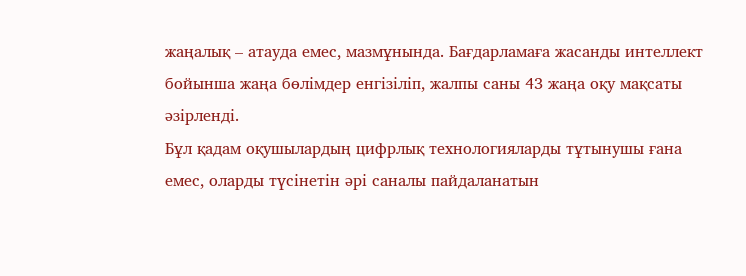жаңалық – атауда емес, мазмұнында. Бағдарламаға жасанды интеллект бойынша жаңа бөлімдер енгізіліп, жалпы саны 43 жаңа оқу мақсаты әзірленді.
Бұл қадам оқушылардың цифрлық технологияларды тұтынушы ғана емес, оларды түсінетін әрі саналы пайдаланатын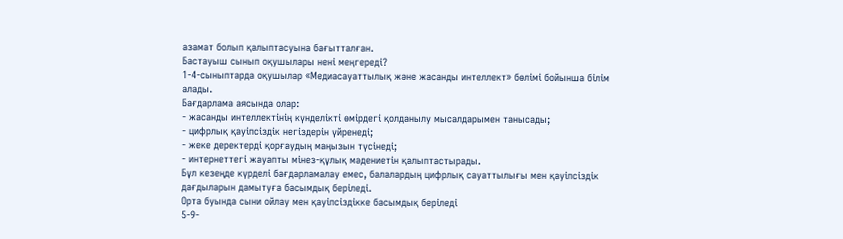азамат болып қалыптасуына бағытталған.
Бастауыш сынып оқушылары нені меңгереді?
1-4-сыныптарда оқушылар «Медиасауаттылық және жасанды интеллект» бөлімі бойынша білім алады.
Бағдарлама аясында олар:
- жасанды интеллектінің күнделікті өмірдегі қолданылу мысалдарымен танысады;
- цифрлық қауіпсіздік негіздерін үйренеді;
- жеке деректерді қорғаудың маңызын түсінеді;
- интернеттегі жауапты мінез-құлық мәдениетін қалыптастырады.
Бұл кезеңде күрделі бағдарламалау емес, балалардың цифрлық сауаттылығы мен қауіпсіздік дағдыларын дамытуға басымдық беріледі.
Орта буында сыни ойлау мен қауіпсіздікке басымдық беріледі
5-9-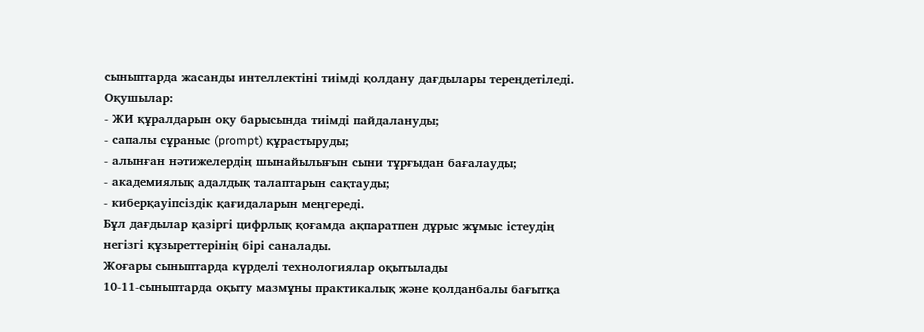сыныптарда жасанды интеллектіні тиімді қолдану дағдылары тереңдетіледі. Оқушылар:
- ЖИ құралдарын оқу барысында тиімді пайдалануды;
- сапалы сұраныс (prompt) құрастыруды;
- алынған нәтижелердің шынайылығын сыни тұрғыдан бағалауды;
- академиялық адалдық талаптарын сақтауды;
- киберқауіпсіздік қағидаларын меңгереді.
Бұл дағдылар қазіргі цифрлық қоғамда ақпаратпен дұрыс жұмыс істеудің негізгі құзыреттерінің бірі саналады.
Жоғары сыныптарда күрделі технологиялар оқытылады
10-11-сыныптарда оқыту мазмұны практикалық және қолданбалы бағытқа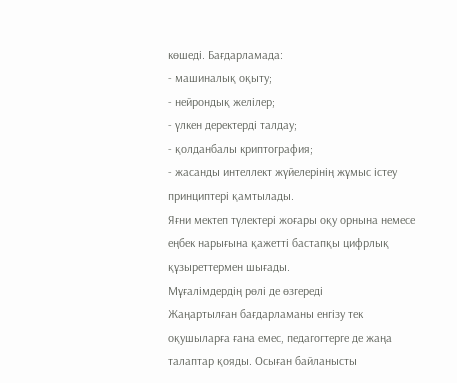көшеді. Бағдарламада:
- машиналық оқыту;
- нейрондық желілер;
- үлкен деректерді талдау;
- қолданбалы криптография;
- жасанды интеллект жүйелерінің жұмыс істеу принциптері қамтылады.
Яғни мектеп түлектері жоғары оқу орнына немесе еңбек нарығына қажетті бастапқы цифрлық құзыреттермен шығады.
Мұғалімдердің рөлі де өзгереді
Жаңартылған бағдарламаны енгізу тек оқушыларға ғана емес, педагогтерге де жаңа талаптар қояды. Осыған байланысты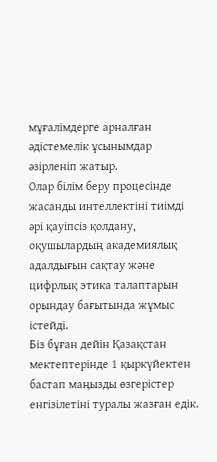мұғалімдерге арналған әдістемелік ұсынымдар әзірленіп жатыр.
Олар білім беру процесінде жасанды интеллектіні тиімді әрі қауіпсіз қолдану, оқушылардың академиялық адалдығын сақтау және цифрлық этика талаптарын орындау бағытында жұмыс істейді.
Біз бұған дейін Қазақстан мектептерінде 1 қыркүйектен бастап маңызды өзгерістер енгізілетіні туралы жазған едік.